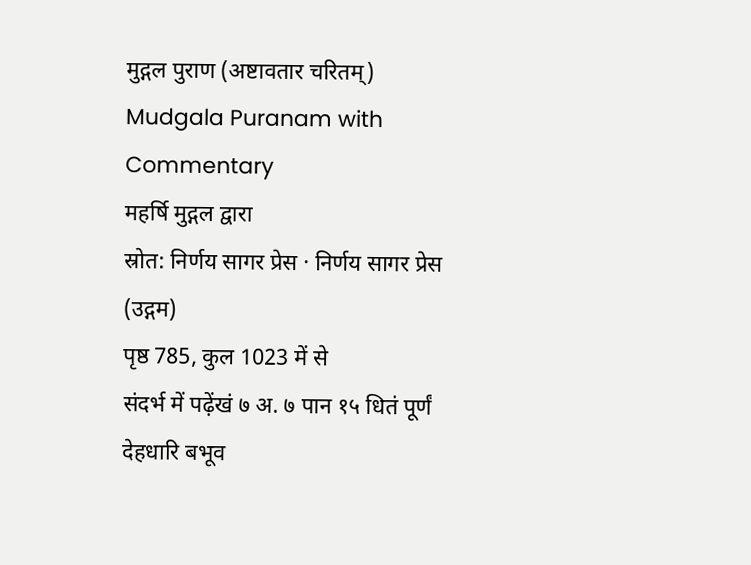मुद्गल पुराण (अष्टावतार चरितम्)
Mudgala Puranam with Commentary
महर्षि मुद्गल द्वारा
स्रोत: निर्णय सागर प्रेस · निर्णय सागर प्रेस (उद्गम)
पृष्ठ 785, कुल 1023 में से
संदर्भ में पढ़ेंखं ७ अ. ७ पान १५ धितं पूर्णं देहधारि बभूव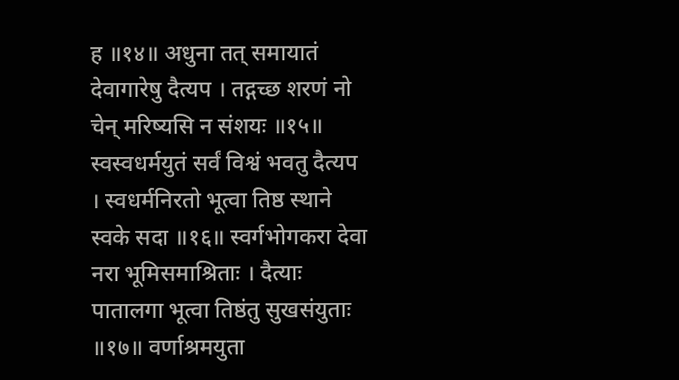ह ॥१४॥ अधुना तत् समायातं देवागारेषु दैत्यप । तद्गच्छ शरणं नो चेन् मरिष्यसि न संशयः ॥१५॥ स्वस्वधर्मयुतं सर्वं विश्वं भवतु दैत्यप । स्वधर्मनिरतो भूत्वा तिष्ठ स्थाने स्वके सदा ॥१६॥ स्वर्गभोगकरा देवा नरा भूमिसमाश्रिताः । दैत्याः पातालगा भूत्वा तिष्ठंतु सुखसंयुताः ॥१७॥ वर्णाश्रमयुता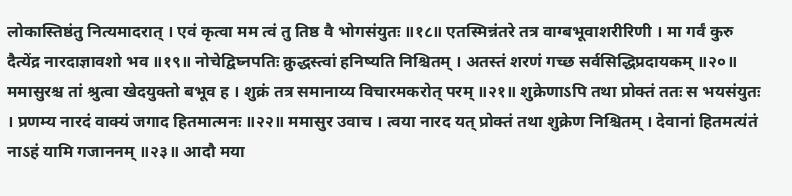लोकास्तिष्ठंतु नित्यमादरात् । एवं कृत्वा मम त्वं तु तिष्ठ वै भोगसंयुतः ॥१८॥ एतस्मिन्नंतरे तत्र वाग्बभूवाशरीरिणी । मा गर्वं कुरु दैत्येंद्र नारदाज्ञावशो भव ॥१९॥ नोचेद्विघ्नपतिः क्रुद्धस्त्वां हनिष्यति निश्चितम् । अतस्तं शरणं गच्छ सर्वसिद्धिप्रदायकम् ॥२०॥ ममासुरश्च तां श्रुत्वा खेदयुक्तो बभूव ह । शुक्रं तत्र समानाय्य विचारमकरोत् परम् ॥२१॥ शुक्रेणाऽपि तथा प्रोक्तं ततः स भयसंयुतः । प्रणम्य नारदं वाक्यं जगाद हितमात्मनः ॥२२॥ ममासुर उवाच । त्वया नारद यत् प्रोक्तं तथा शुक्रेण निश्चितम् । देवानां हितमत्यंतं नाऽहं यामि गजाननम् ॥२३॥ आदौ मया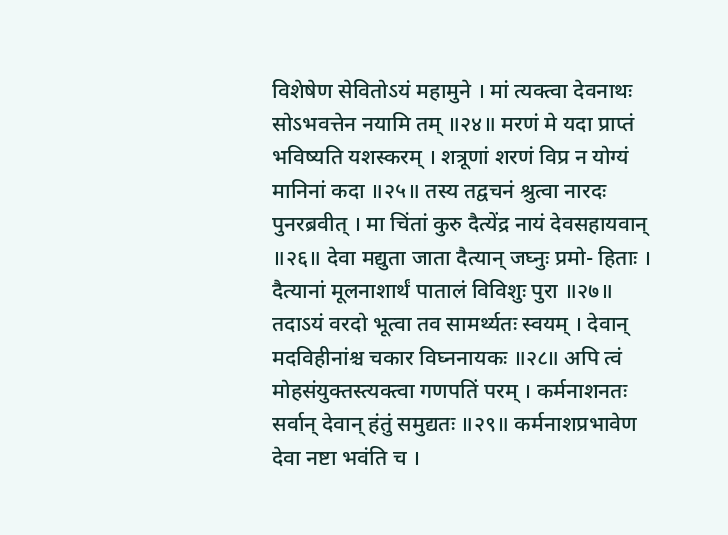विशेषेण सेवितोऽयं महामुने । मां त्यक्त्वा देवनाथः सोऽभवत्तेन नयामि तम् ॥२४॥ मरणं मे यदा प्राप्तं भविष्यति यशस्करम् । शत्रूणां शरणं विप्र न योग्यं मानिनां कदा ॥२५॥ तस्य तद्वचनं श्रुत्वा नारदः पुनरब्रवीत् । मा चिंतां कुरु दैत्येंद्र नायं देवसहायवान् ॥२६॥ देवा मद्युता जाता दैत्यान् जघ्नुः प्रमो- हिताः । दैत्यानां मूलनाशार्थं पातालं विविशुः पुरा ॥२७॥ तदाऽयं वरदो भूत्वा तव सामर्थ्यतः स्वयम् । देवान् मदविहीनांश्च चकार विघ्ननायकः ॥२८॥ अपि त्वं मोहसंयुक्तस्त्यक्त्वा गणपतिं परम् । कर्मनाशनतः सर्वान् देवान् हंतुं समुद्यतः ॥२९॥ कर्मनाशप्रभावेण देवा नष्टा भवंति च ।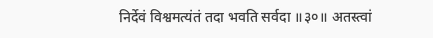निर्देवं विश्वमत्यंतं तदा भवति सर्वदा ॥३०॥ अतस्त्वां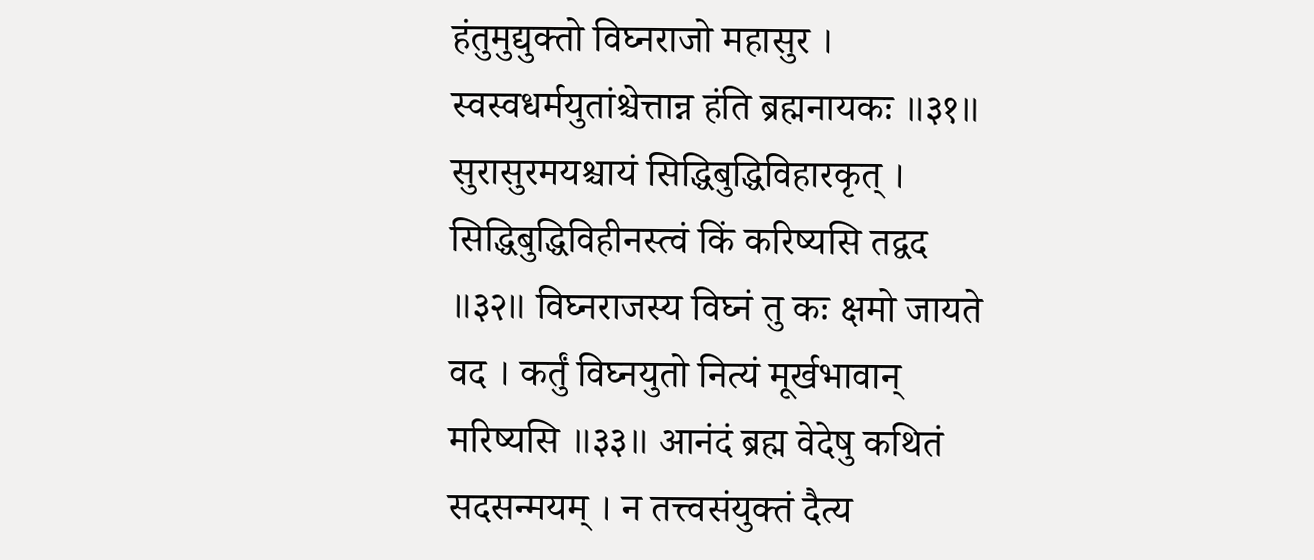हंतुमुद्युक्तो विघ्नराजो महासुर । स्वस्वधर्मयुतांश्चेत्तान्न हंति ब्रह्मनायकः ॥३१॥ सुरासुरमयश्चायं सिद्धिबुद्धिविहारकृत् । सिद्धिबुद्धिविहीनस्त्वं किं करिष्यसि तद्वद ॥३२॥ विघ्नराजस्य विघ्नं तु कः क्षमो जायते वद । कर्तुं विघ्नयुतो नित्यं मूर्खभावान् मरिष्यसि ॥३३॥ आनंदं ब्रह्म वेदेषु कथितं सदसन्मयम् । न तत्त्वसंयुक्तं दैत्य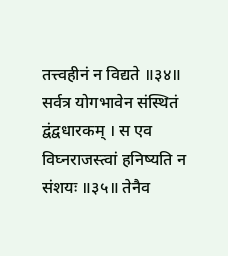तत्त्वहीनं न विद्यते ॥३४॥ सर्वत्र योगभावेन संस्थितं द्वंद्वधारकम् । स एव विघ्नराजस्त्वां हनिष्यति न संशयः ॥३५॥ तेनैव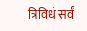त्रिविधं सर्वं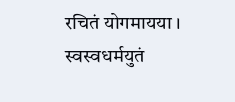रचितं योगमायया । स्वस्वधर्मयुतं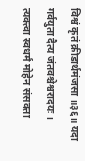विश्वं कृतं क्रीडार्थमंजसा ॥३६॥ यदा गर्वयुता दैत्य जंतवश्चेश्वरादयः । त्यक्त्वा स्वधर्मं मोहेन संसक्ता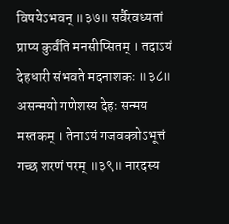विषयेऽभवन् ॥३७॥ सर्वैरवध्यतां प्राप्य कुर्वंति मनसीप्सितम् । तदाऽयं देहधारी संभवते मदनाशकः ॥३८॥ असन्मयो गणेशस्य देहः सन्मय मस्तकम् । तेनाऽयं गजवक्त्रोऽभूत्तं गच्छ शरणं परम् ॥३९॥ नारदस्य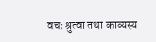वचः श्रुत्वा तथा काव्यस्य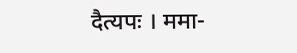दैत्यपः । ममा-